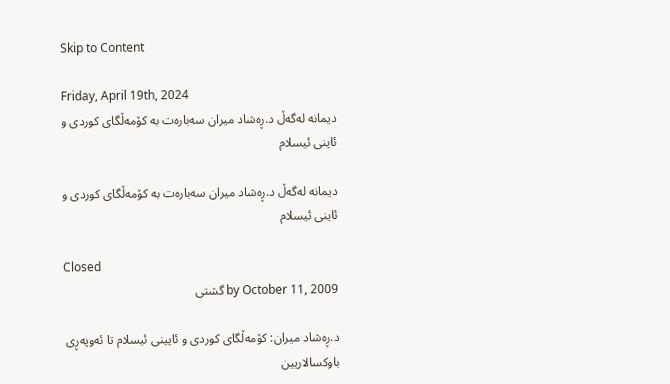Skip to Content

Friday, April 19th, 2024
دیمانه‌ له‌گه‌ڵ د.ڕه‌شاد میران سه‌باره‌ت به‌ کۆمه‌ڵگای کوردی و ئاینی ئیسلام

دیمانه‌ له‌گه‌ڵ د.ڕه‌شاد میران سه‌باره‌ت به‌ کۆمه‌ڵگای کوردی و ئاینی ئیسلام

Closed
by October 11, 2009 گشتی

د.ڕه‌شاد میران: كۆمه‌ڵگای‌ كوردی‌ و ئایینی‌ ئیسلام تا ئه‌وپه‌ڕی‌ باوكسالاریین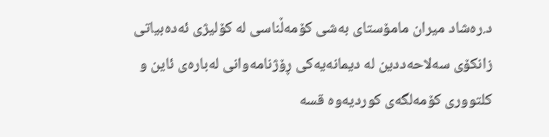د.ره‌شاد میران مامۆستای به‌شی كۆمه‌ڵناسی له‌ كۆلیژی ئه‌ده‌بیاتی زانكۆی سه‌لاحه‌ددین له‌ دیمانه‌یه‌كی ڕۆژنامه‌وانی له‌باره‌ی ئاین و كلتووری كۆمه‌لگه‌ی كوردیه‌وه‌ قسه‌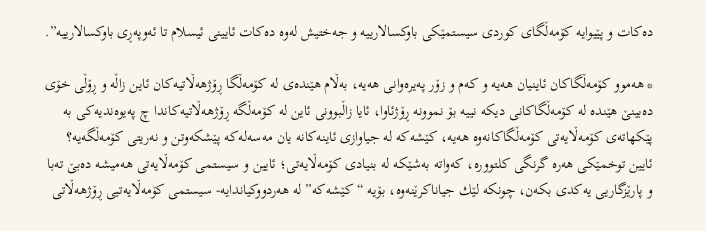ده‌كات و پێیوایه‌ كۆمه‌ڵگای كوردی سیستمێكی باوكسالارییه‌ و جه‌ختیش له‌وه‌ ده‌كات ئایینی ئیسلام تا ئه‌وپه‌ڕی باوكسالارییه‌”.

* هه‌موو كۆمه‌ڵگاكان ئاینیان هه‌یه‌ و كه‌م و زۆر په‌یره‌وانی هه‌یه‌، به‌ڵام هێنده‌ی له‌ كۆمه‌ڵگا ڕۆژهه‌ڵاتیه‌كان ئاین زاڵه‌ و ڕۆڵی خۆی ده‌بینێ هێنده‌ له‌ كۆمه‌ڵگاكانی دیكه‌ نییه‌ بۆ نموونه‌ ڕۆژئاوا، ئایا زاڵبوونی ئاین له‌ كۆمه‌ڵگه‌ ڕۆژهه‌ڵاتیه‌كاندا چ په‌یوه‌ندیه‌كی به‌ پێكهاته‌ی كۆمه‌ڵایه‌تی كۆمه‌ڵگاكانه‌وه‌ هه‌یه‌، كێشه‌كه‌ له‌ جیاوازی ئاینه‌كانه‌ یان مه‌سه‌له‌كه‌ پێشكه‌وتن و نه‌ریتی كۆمه‌ڵگه‌یه‌؟
ئایین توخمێكی‌ هه‌ره‌ گرنگی‌ كلتووره‌، كه‌واته‌ به‌شێكه‌ له‌ بنیادی‌ كۆمه‌ڵایه‌تی‌؛ ئایین و سیستمی كۆمه‌ڵایه‌تی‌ هه‌میشه‌ ده‌بێ‌ ته‌با و پارێزگاریی‌ یه‌كدی‌ بكه‌ن، چونكه‌ لێك جیاناكرێنه‌وه‌، بۆیه‌ “كێشه‌كه‌” له‌ هه‌ردووكیاندایه‌- سیستمی كۆمه‌ڵایه‌تیی‌ ڕۆژهه‌ڵاتی‌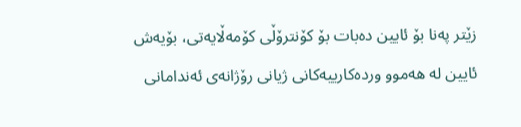زێتر په‌نا بۆ ئایین ده‌بات بۆ كۆنترۆڵی‌ كۆمه‌ڵایه‌تی‌، بۆیه‌ش ئایین له‌ هه‌موو ورده‌كارییه‌كانی‌ ژیانی‌ رۆژانه‌ی‌ ئه‌ندامانی‌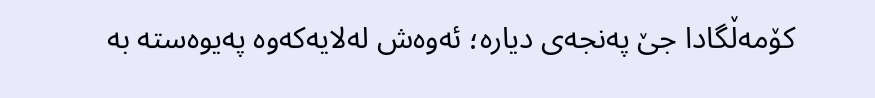كۆمه‌ڵگادا جێ په‌نجه‌ی‌ دیاره‌؛ ئه‌وه‌ش له‌لایه‌كه‌وه‌ په‌یوه‌سته‌ به‌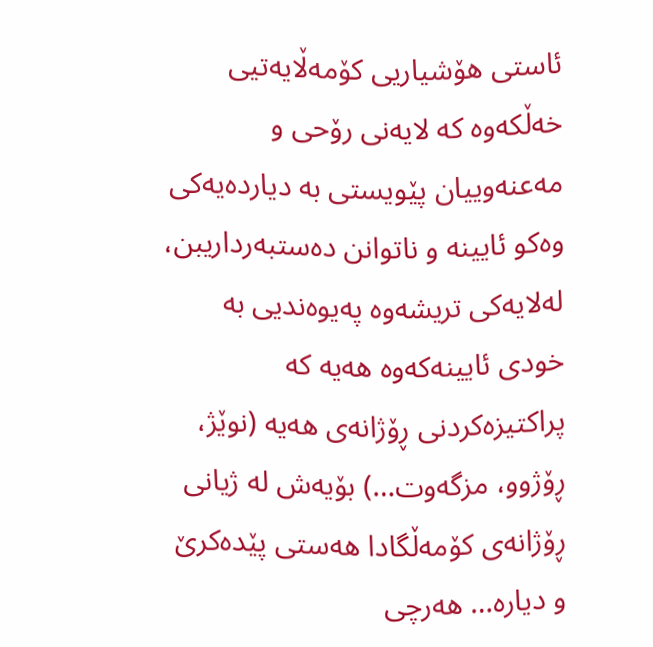ئاستی‌ هۆشیاریی‌ كۆمه‌ڵایه‌تیی‌ خه‌ڵكه‌وه‌ كه‌ لایه‌نی‌ رۆحی‌ و مه‌عنه‌وییان پێویستی‌ به‌ دیارده‌یه‌كی‌ وه‌كو ئایینه‌ و ناتوانن ده‌ستبه‌رداریبن، له‌لایه‌كی‌ تریشه‌وه‌ په‌یوه‌ندیی‌ به‌ خودی‌ ئایینه‌كه‌وه‌ هه‌یه‌ كه‌ پراكتیزه‌كردنی‌ ڕۆژانه‌ی‌ هه‌یه‌ (نوێژ، ڕۆژوو، مزگه‌وت…) بۆیه‌ش له‌ ژیانی‌ ڕۆژانه‌ی‌ كۆمه‌ڵگادا هه‌ستی‌ پێده‌كرێ‌ و دیاره‌… هه‌رچی‌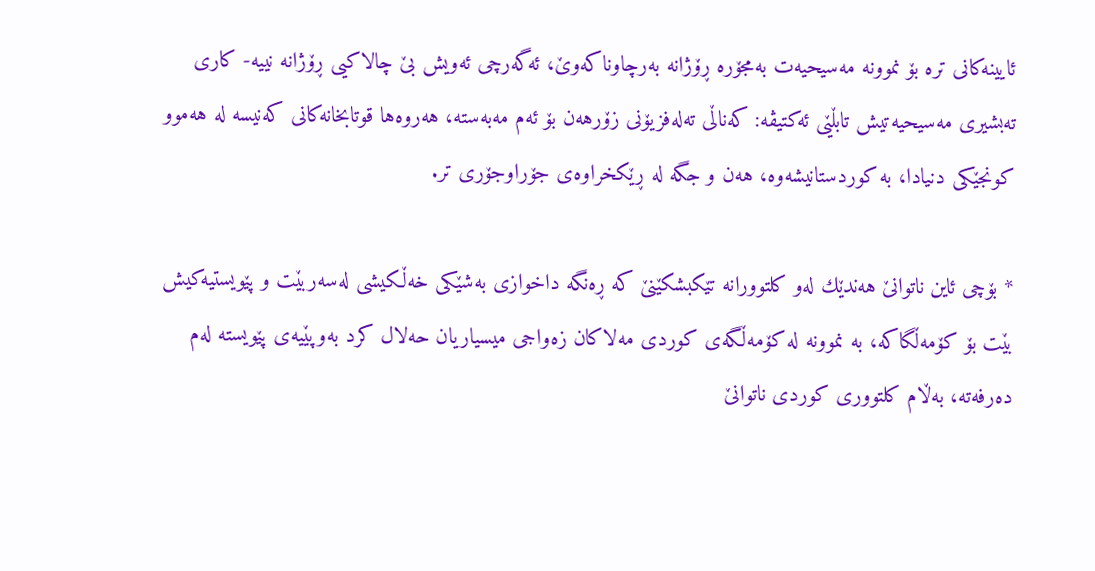ئایینه‌كانی‌ تره‌ بۆ نموونه‌ مه‌سیحیه‌ت به‌مجۆره‌ ڕۆژانه‌ به‌رچاوناكه‌وێ‌، ئه‌گه‌رچی‌ ئه‌ویش بێ‌ چالاكیی‌ ڕۆژانه‌ نییه‌- كاری‌ ته‌بشیری‌ مه‌سیحیه‌تیش تابڵێی‌ ئه‌كتیڤه‌: كه‌ناڵی‌ ته‌له‌فزیۆنی‌ زۆرهه‌ن بۆ ئه‌م مه‌به‌سته‌، هه‌روه‌ها قوتابخانه‌كانی‌ كه‌نیسه‌ له‌ هه‌موو كونجێكی‌ دنیادا، به‌ كوردستانیشه‌وه‌، هه‌ن و جگه‌ له‌ ڕێكخراوه‌ی‌ جۆراوجۆری‌ تر.

* بۆچی ئاین ناتوانێ هه‌ندێك له‌و كلتوورانه‌ تێكبشكێنێ كه‌ ڕه‌نگه‌ داخوازی به‌شێكی خه‌ڵكیشی له‌سه‌ربێت و پێویستیه‌كیش بێت بۆ كۆمه‌ڵگاكه‌، به‌ نموونه‌ له‌ كۆمه‌ڵگه‌ی كوردی مه‌لاكان زه‌واجی میسیاریان حه‌لال كرد به‌وپێیه‌ی پێویسته‌ له‌م ده‌رفه‌ته‌، به‌ڵام كلتووری كوردی ناتوانێ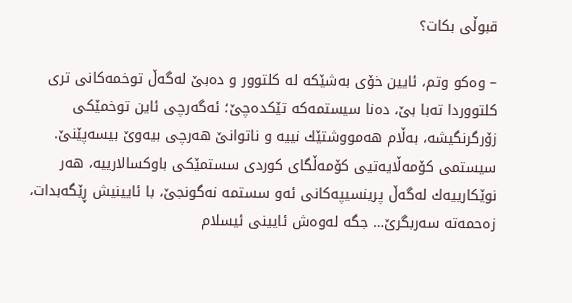قبوڵی بكات؟

– وه‌كو وتم، ئایین خۆی‌ به‌شێكه‌ له‌ كلتوور و ده‌بێ‌ له‌گه‌ڵ توخمه‌كانی‌ تری‌ كلتووردا ته‌با بێ‌، ده‌نا سیستمه‌كه‌ تێكده‌چێ‌؛ ئه‌گه‌رچی‌ ئاین توخمێكی‌ زۆرگرنگیشه‌، به‌ڵام هه‌مووشتێك نییه‌ و ناتوانێ‌ هه‌رچی‌ بیه‌وێ‌ بیسه‌پێنێ‌. سیستمی كۆمه‌ڵایه‌تیی‌ كۆمه‌ڵگای‌ كوردی‌ سستمێكی‌ باوكسالارییه‌، هه‌ر نوێكارییه‌ك له‌گه‌ڵ پرینسیپه‌كانی‌ ئه‌و سستمه‌ نه‌گونجێ‌، با ئایینیش ڕێگه‌بدات، زه‌حمه‌ته‌ سه‌ربگرێ‌… جگه‌ له‌وه‌ش ئایینی‌ ئیسلام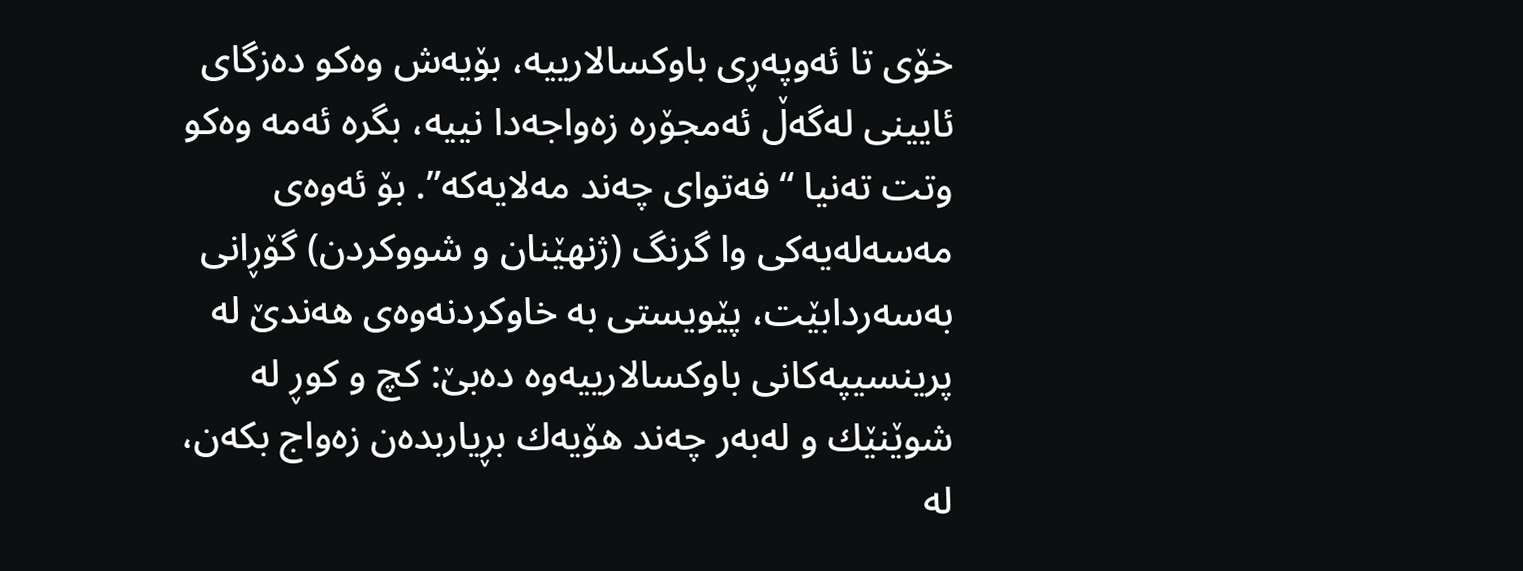خۆی‌ تا ئه‌وپه‌ڕی‌ باوكسالارییه‌، بۆیه‌ش وه‌كو ده‌زگای‌ ئایینی‌ له‌گه‌ڵ ئه‌مجۆره‌ زه‌واجه‌دا نییه‌، بگره‌ ئه‌مه‌ وه‌كو وتت ته‌نیا “فه‌توای‌ چه‌ند مه‌لایه‌كه‌”. بۆ ئه‌وه‌ی‌ مه‌سه‌له‌یه‌كی‌ وا گرنگ (ژنهێنان و شووكردن) گۆڕانی‌ به‌سه‌ردابێت، پێویستی‌ به‌ خاوكردنه‌وه‌ی‌ هه‌ندێ‌ له‌ پرینسیپه‌كانی‌ باوكسالارییه‌وه‌ ده‌بێ‌: كچ و كوڕ له‌ شوێنێك و له‌به‌ر چه‌ند هۆیه‌ك بڕیاربده‌ن زه‌واج بكه‌ن، له‌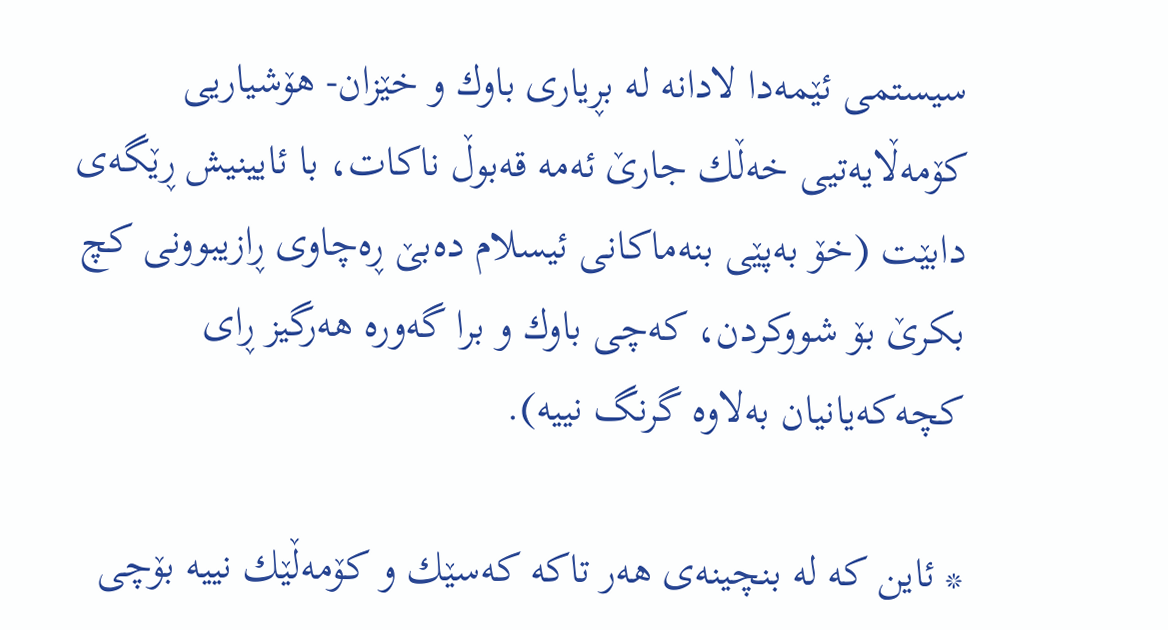سیستمی ئێمه‌دا لادانه‌ له‌ بڕیاری‌ باوك و خێزان- هۆشیاریی‌ كۆمه‌ڵایه‌تیی‌ خه‌ڵك جارێ‌ ئه‌مه‌ قه‌بوڵ ناكات، با ئایینیش ڕێگه‌ی‌ دابێت (خۆ به‌پێی‌ بنه‌ماكانی‌ ئیسلام ده‌بێ‌ ڕه‌چاوی‌ ڕازیبوونی‌ كچ بكرێ‌ بۆ شووكردن، كه‌چی‌ باوك و برا گه‌وره‌ هه‌رگیز ڕای‌ كچه‌كه‌یانیان به‌لاوه‌ گرنگ نییه‌).

* ئاین كه‌ له‌ بنچینه‌ی هه‌ر تاكه‌ كه‌سێك و كۆمه‌ڵێك نییه‌ بۆچی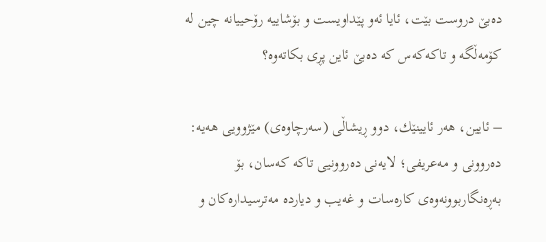ده‌بێ دروست بێت، ئایا ئه‌و پێداویست و بۆشاییه‌ رۆحییانه‌ چین له‌ كۆمه‌ڵگه‌ و تاكه‌كه‌س كه‌ ده‌بێ ئاین پڕی بكاته‌وه‌؟

– ئایین، هه‌ر ئایینێك، دوو ڕیشاڵی‌ (سه‌رچاوه‌ی‌) مێژوویی‌ هه‌یه‌: ده‌روونی‌ و مه‌عریفی‌؛ لایه‌نی‌ ده‌روونیی‌ تاكه‌ كه‌سان، بۆ به‌ڕه‌نگاربوونه‌وه‌ی‌ كاره‌سات و غه‌یب و دیارده‌ مه‌ترسیداره‌كان و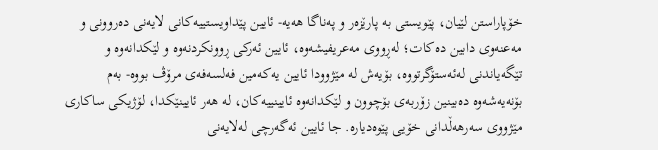خۆپاراستن لێیان، پێویستی‌ به‌ پارێزه‌ر و په‌ناگا هه‌یه‌- ئایین پێداویستییه‌كانی‌ لایه‌نی‌ ده‌روونی‌ و مه‌عنه‌وی‌ دابین ده‌كات؛ له‌ڕووی‌ مه‌عریفیشه‌وه‌، ئایین ئه‌ركی‌ ڕوونكردنه‌وه‌ و لێكدانه‌وه‌ و تێگه‌یاندنی‌ له‌ئه‌ستۆگرتووه‌، بۆیه‌ش له‌ مێژوودا ئایین یه‌كه‌مین فه‌لسه‌فه‌ی‌ مرۆڤ بووه‌- به‌م بۆنه‌یه‌شه‌وه‌ ده‌بینین زۆربه‌ی‌ بۆچوون و لێكدانه‌وه‌ ئایینییه‌كان، له‌ هه‌ر ئایینێكدا، لۆژیكی‌ ساكاری‌ مێژووی‌ سه‌رهه‌ڵدانی‌ خۆیی‌ پێوه‌دیاره‌. جا ئایین ئه‌گه‌رچی‌ له‌لایه‌نی‌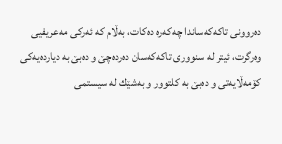ده‌روونی‌ تاكه‌كه‌ساندا چه‌كه‌ره‌ ده‌كات، به‌ڵام كه‌ ئه‌ركی‌ مه‌عریفیی‌ وه‌رگرت، ئیتر له‌ سنووری‌ تاكه‌كه‌سان ده‌رده‌چێ‌ و ده‌بێ‌ به‌ دیارده‌یه‌كی‌ كۆمه‌ڵایه‌تی‌ و ده‌بێ‌ به‌ كلتوور و به‌شێك له‌ سیستمی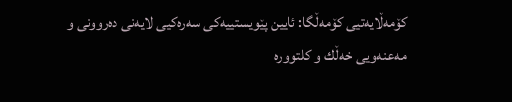كۆمه‌ڵایه‌تیی‌ كۆمه‌ڵگا: ئایین پێویستییه‌كی‌ سه‌ره‌كیی‌ لایه‌نی‌ ده‌روونی‌ و مه‌عنه‌ویی‌ خه‌ڵك و كلتووره‌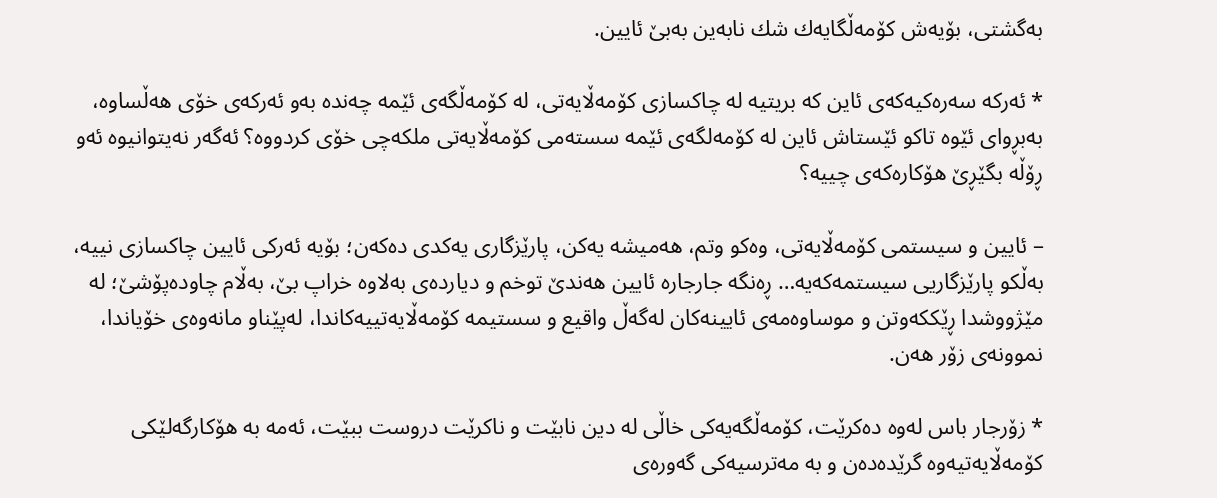به‌گشتی‌، بۆیه‌ش كۆمه‌ڵگایه‌ك شك نابه‌ین به‌بێ‌ ئایین.

* ئه‌ركه‌ سه‌ره‌كیه‌كه‌ی ئاین كه‌ بریتیه‌ له‌ چاكسازی كۆمه‌ڵایه‌تی، له‌ كۆمه‌ڵگه‌ی ئێمه‌ چه‌نده‌ به‌و ئه‌ركه‌ی خۆی هه‌ڵساوه‌، به‌بڕوای ئێوه‌ تاكو ئێستاش ئاین له‌ كۆمه‌لگه‌ی ئێمه‌ سسته‌می كۆمه‌ڵایه‌تی ملكه‌چی خۆی كردووه‌؟ ئه‌گه‌ر نه‌یتوانیوه‌ ئه‌و ڕۆڵه‌ بگێڕێ هۆكاره‌كه‌ی چییه‌؟

– ئایین و سیستمی كۆمه‌ڵایه‌تی‌، وه‌كو وتم، هه‌میشه‌ یه‌كن، پارێزگاری‌ یه‌كدی‌ ده‌كه‌ن؛ بۆیه‌ ئه‌ركی‌ ئایین چاكسازی‌ نییه‌، به‌ڵكو پارێزگاریی‌ سیستمه‌كه‌یه‌… ڕه‌نگه‌ جارجاره‌ ئایین هه‌ندێ‌ توخم و دیارده‌ی‌ به‌لاوه‌ خراپ بێ‌، به‌ڵام چاوده‌پۆشێ‌؛ له‌ مێژووشدا ڕێككه‌وتن و موساوه‌مه‌ی‌ ئایینه‌كان له‌گه‌ڵ واقیع و سستیمه‌ كۆمه‌ڵایه‌تییه‌كاندا، له‌پێناو مانه‌وه‌ی‌ خۆیاندا، نموونه‌ی‌ زۆر هه‌ن.

* زۆرجار باس له‌وه‌ ده‌كرێت، كۆمه‌ڵگه‌یه‌كی خاڵی له‌ دین نابێت و ناكرێت دروست ببێت، ئه‌مه‌ به‌ هۆكارگه‌لێكی كۆمه‌ڵایه‌تیه‌وه‌ گرێده‌ده‌ن و به‌ مه‌ترسیه‌كی گه‌وره‌ی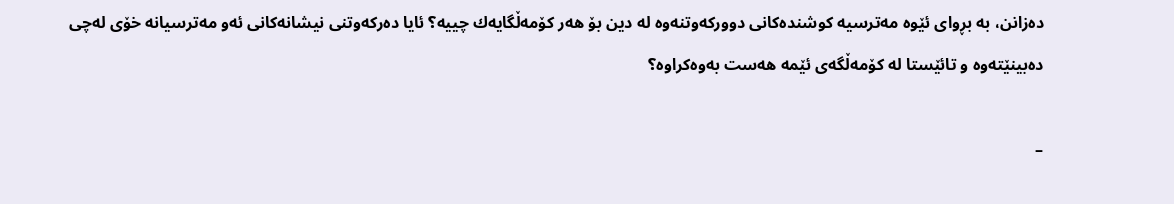ده‌زانن، به‌ بڕوای ئێوه‌ مه‌ترسیه‌ كوشنده‌كانی دووركه‌وتنه‌وه‌ له‌ دین بۆ هه‌ر كۆمه‌ڵگایه‌ك چییه‌؟ ئایا ده‌ركه‌وتنی نیشانه‌كانی ئه‌و مه‌ترسیانه‌ خۆی له‌چی ده‌بینێته‌وه‌ و تائێستا له‌ كۆمه‌ڵگه‌ی ئێمه‌ هه‌ست به‌وه‌كراوه‌؟

–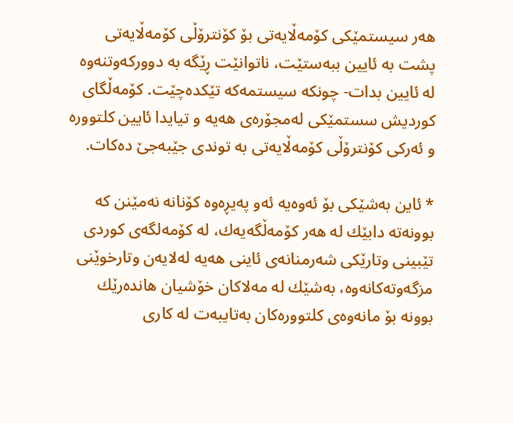هه‌ر سیستمێكی‌ كۆمه‌ڵایه‌تی‌ بۆ كۆنترۆڵی‌ كۆمه‌ڵایه‌تی‌ پشت به‌ ئایین ببه‌ستێت، ناتوانێت ڕێگه‌ به‌ دووركه‌وتنه‌وه‌ له‌ ئایین بدات- چونكه‌ سیستمه‌كه‌ تێكده‌چێت. كۆمه‌ڵگای‌ كوردیش سستمێكی‌ له‌مجۆره‌ی‌ هه‌یه‌ و تیایدا ئایین كلتووره‌ و ئه‌ركی‌ كۆنترۆڵی‌ كۆمه‌ڵایه‌تی‌ به‌ توندی‌ جێبه‌جێ‌ ده‌كات.

* ئاین به‌شێكی بۆ ئه‌وه‌یه‌ ئه‌و په‌یڕه‌وه‌ كۆنانه‌ نه‌مێنن كه‌ بوونه‌ته‌ دابێك له‌ هه‌ر كۆمه‌ڵگه‌یه‌ك، له‌ كۆمه‌لگه‌ی كوردی تێبینی وتارێكی شه‌رمنانه‌ی ئاینی هه‌یه‌ له‌لایه‌ن وتارخوێنی مزگه‌وته‌كانه‌وه‌، به‌شێك له‌ مه‌لاكان خۆشیان هانده‌رێك بوونه‌ بۆ مانه‌وه‌ی كلتووره‌كان به‌تایبه‌ت له‌ كاری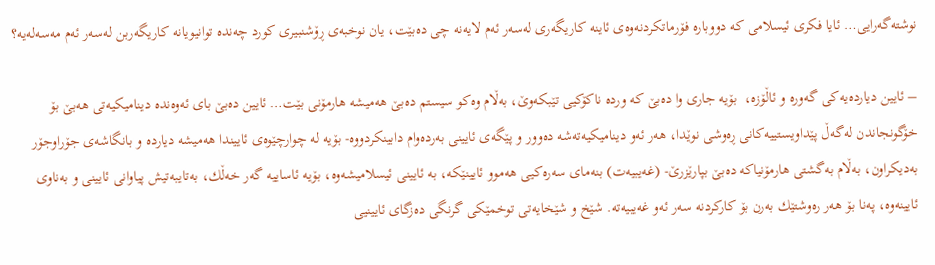نوشته‌گه‌رایی… ئایا فكری ئیسلامی كه‌ دووباره‌ فۆرماتكردنه‌وه‌ی ئاینه‌ كاریگه‌ری له‌سه‌ر ئه‌م لایه‌نه‌ چی ده‌بێت، یان نوخبه‌ی ڕۆشنبیری كورد چه‌نده‌ توانیویانه‌ كاریگه‌ربن له‌سه‌ر ئه‌م مه‌سه‌له‌یه‌؟

– ئایین دیارده‌یه‌كی‌ گه‌وره‌ و ئاڵۆزه‌،  بۆیه‌ جاری‌ وا ده‌بێ‌ كه‌ ورده‌ ناكۆكیی‌ تێبكه‌وێ‌، به‌ڵام وه‌كو سیستم ده‌بێ‌ هه‌میشه‌ هارمۆنی‌ بێت… ئایین ده‌بێ‌ بای‌ ئه‌وه‌نده‌ دینامیكیه‌تی‌ هه‌بێ‌ بۆ خۆگونجاندن له‌گه‌ڵ پێداویستییه‌كانی‌ ڕه‌وشی‌ نوێدا، هه‌ر ئه‌و دینامیكیه‌ته‌شه‌ ده‌وور و پێگه‌ی‌ ئایینی به‌رده‌وام دابینكردووه‌- بۆیه‌ له‌ چوارچێوه‌ی‌ ئاییندا هه‌میشه‌ دیارده‌ و بانگاشه‌ی‌ جۆراوجۆر به‌دیكراون، به‌ڵام به‌گشتی‌ هارمۆنیاكه‌ ده‌بێ‌ بپارێزرێ‌- (غه‌یبیه‌ت) بنه‌مای‌ سه‌ره‌كیی‌ هه‌موو ئایینێكه‌، به‌ ئایینی‌ ئیسلامیشه‌وه‌، بۆیه‌ ئاساییه‌ گه‌ر خه‌ڵك، به‌تایبه‌تیش پیاوانی‌ ئایینی‌ و به‌ناوی‌ ئایینه‌وه‌، په‌نا بۆ هه‌ر ره‌وشتێك به‌رن بۆ كاركردنه‌ سه‌ر ئه‌و غه‌یبیه‌ته‌. شێخ و شێخایه‌تی‌ توخمێكی‌ گرنگی‌ ده‌زگای‌ ئایینیی‌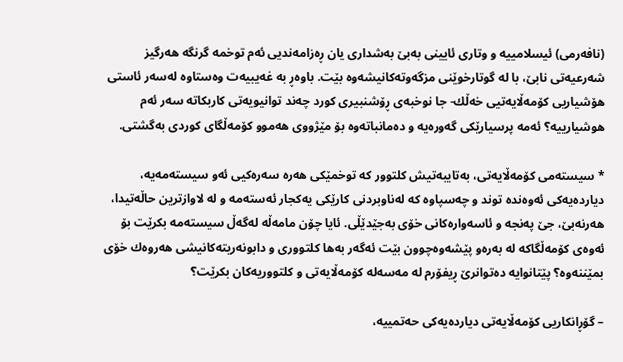(نافه‌رمی‌) ئیسلامییه‌ و وتاری‌ ئایینی‌ به‌بێ‌ به‌شداری‌ یان ڕه‌زامه‌ندیی‌ ئه‌م توخمه‌ گرنگه‌ هه‌رگیز شه‌رعیه‌تی‌ نابێ‌، با له‌ گوتارخوێنی‌ مزگه‌وته‌كانیشه‌وه‌ بێت. باوه‌ڕ به‌ غه‌یبیه‌ت وه‌ستاوه‌ له‌سه‌ر ئاستی‌ هۆشیاریی‌ كۆمه‌ڵایه‌تیی‌ خه‌ڵك- جا نوخبه‌ی‌ ڕۆشنبیری‌ كورد چه‌ند توانیویه‌تی‌ كاربكاته‌ سه‌ر ئه‌م هوشیارییه‌؟ ئه‌مه‌ پرسیارێكی‌ گه‌وره‌یه‌ و ده‌مانباته‌وه‌ بۆ مێژووی‌ هه‌موو كۆمه‌ڵگای‌ كوردی‌ به‌گشتی‌.

* سیسته‌می‌ كۆمه‌ڵایه‌تی‌، به‌تایبه‌تیش كلتوور كه‌ توخمێكی‌ هه‌ره‌ سه‌ره‌كیی‌ ئه‌و سیسته‌مه‌یه‌، دیارده‌یه‌كی‌ ئه‌وه‌نده‌ توند و چه‌سپاوه‌ كه‌ له‌ناوبردنی‌ كارێكی‌ یه‌كجار ئه‌سته‌مه‌ و له‌ لاوازترین حاڵه‌تیدا، هه‌رنه‌بێ‌، جێ په‌نجه‌ و ئاسه‌واره‌كانی‌ خۆی‌ به‌جێدێڵی‌. ئایا چۆن مامه‌ڵه‌ له‌گه‌ڵ سیسته‌مه‌ بكرێت بۆ ئه‌وه‌ی كۆمه‌ڵگاكه‌ له‌ به‌ره‌و پێشه‌وه‌چوون بێت ئه‌گه‌ر به‌ها كلتووری و دابونه‌ریته‌كانیشی هه‌روه‌ك خۆی بمێننه‌وه‌؟ پێتانوایه‌ ده‌توانرێ ڕیفۆرم له‌ مه‌سه‌له‌ كۆمه‌ڵایه‌تی و كلتووریه‌كان بكرێت؟

– گۆڕانكاریی‌ كۆمه‌ڵایه‌تی‌ دیارده‌یه‌كی‌ حه‌تمییه‌،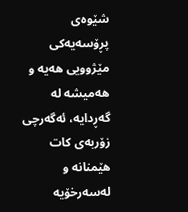شێوه‌ی‌ پڕۆسه‌یه‌كی‌ مێژوویی‌ هه‌یه‌ و هه‌میشه‌ له‌ گه‌ڕدایه‌، ئه‌گه‌رچی‌ زۆربه‌ی‌ كات هێمنانه‌ و له‌سه‌رخۆیه‌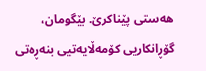هه‌ستی‌ پێناكرێ‌. بێگومان، گۆڕانكاریی‌ كۆمه‌ڵایه‌تیی‌ بنه‌ڕه‌تی‌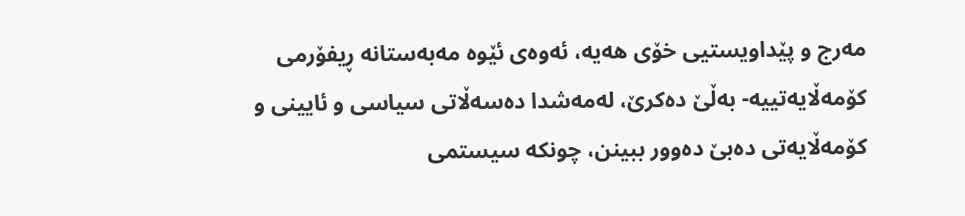مه‌رج و پێداویستیی‌ خۆی‌ هه‌یه‌، ئه‌وه‌ی‌ ئێوه‌ مه‌به‌ستانه‌ ڕیفۆرمی‌ كۆمه‌ڵایه‌تییه‌- به‌ڵێ‌ ده‌كرێ‌، له‌مه‌شدا ده‌سه‌ڵاتی‌ سیاسی‌ و ئایینی‌ و كۆمه‌ڵایه‌تی‌ ده‌بێ‌ ده‌وور ببینن، چونكه‌ سیستمی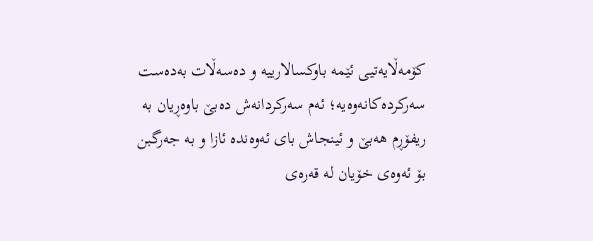كۆمه‌ڵایه‌تیی‌ ئێمه‌ باوكسالارییه‌ و ده‌سه‌ڵات به‌ده‌ست سه‌ركرده‌كانه‌وه‌یه‌؛ ئه‌م سه‌ركردانه‌ش ده‌بێ‌ باوه‌ڕیان به‌ ریفۆڕم هه‌بێ‌ و ئینجاش بای‌ ئه‌وه‌نده‌ ئازا و به‌ جه‌رگبن بۆ ئه‌وه‌ی‌ خۆیان له‌ قه‌ره‌ی‌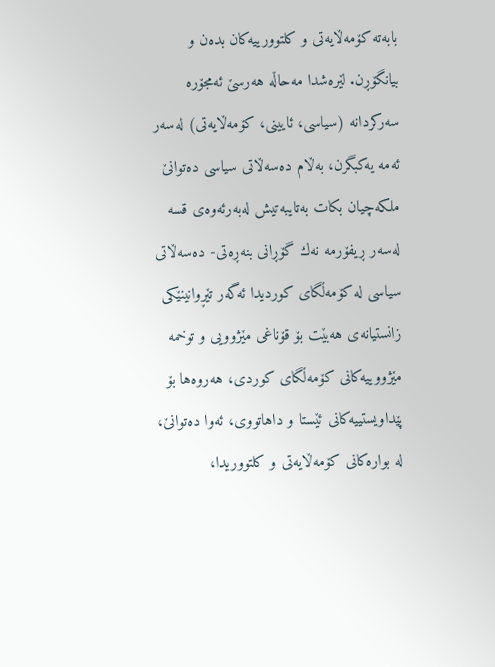بابه‌ته‌ كۆمه‌ڵایه‌تی‌ و كلتوورییه‌كان بده‌ن و بیانگۆڕن. لێره‌شدا مه‌حاڵه‌ هه‌رسێ‌ ئه‌مجۆره‌ سه‌ركردانه‌ (سیاسی‌، ئایینی‌، كۆمه‌ڵایه‌تی‌) له‌سه‌ر ئه‌مه‌ یه‌كبگرن، به‌ڵام ده‌سه‌ڵاتی‌ سیاسی‌ ده‌توانێ‌ ملكه‌چیان بكات به‌تایبه‌تیش له‌به‌رئه‌وه‌ی‌ قسه‌ له‌سه‌ر ڕیفۆرمه‌ نه‌ك گۆڕانی‌ بنه‌ڕه‌تی‌- ده‌سه‌ڵاتی‌ سیاسی‌ له‌ كۆمه‌ڵگای‌ كوردیدا ئه‌گه‌ر تێڕوانینێكی‌ زانستیانه‌ی‌ هه‌بێت بۆ قۆناغی‌ مێژوویی‌ و توخمه‌ مێژووییه‌كانی‌ كۆمه‌ڵگای‌ كوردی‌، هه‌روه‌ها بۆ پێداویستییه‌كانی‌ ئێستا و داهاتووی‌، ئه‌وا ده‌توانێ‌، له‌ بواره‌كانی‌ كۆمه‌ڵایه‌تی‌ و كلتووریدا،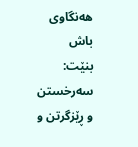هه‌نگاوی‌ باش بنێت: سه‌رخستن و ڕێزگرتن و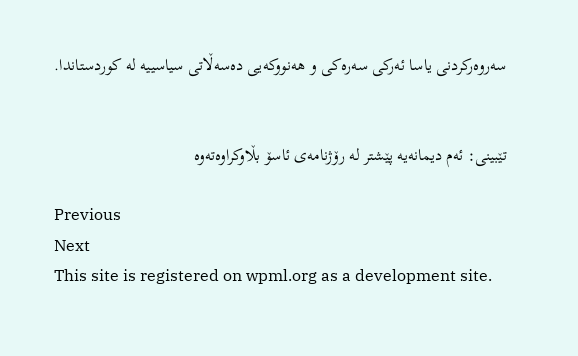سه‌روه‌ركردنی‌ یاسا ئه‌ركی‌ سه‌ره‌كی‌ و هه‌نووكه‌یی‌ ده‌سه‌ڵاتی‌ سیاسییه‌ له‌ كوردستاندا.


تێبینی: ئه‌م دیمانه‌یه‌ پێشتر له‌ رۆژنامه‌ی ئاسۆ بڵاوكراوه‌ته‌وه‌

Previous
Next
This site is registered on wpml.org as a development site.